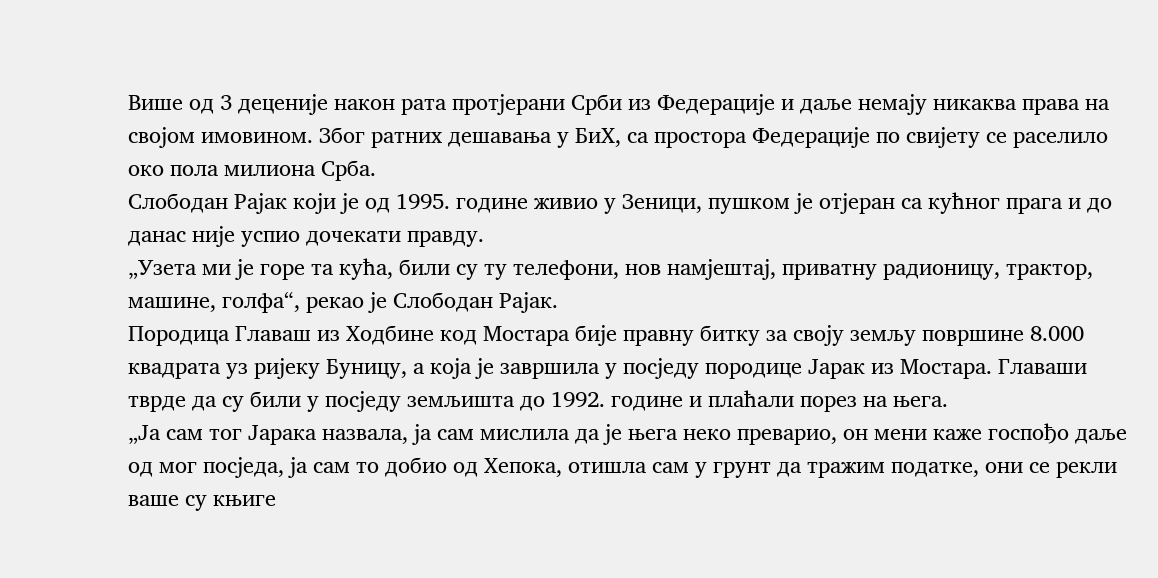Више од 3 деценије након рата протјерани Срби из Федерације и даље немају никаква права на својом имовином. Због ратних дешавања у БиХ, са простора Федерације по свијету се раселило око пола милиона Срба.
Слободан Рајак који је од 1995. године живио у Зеници, пушком је отјеран са кућног прага и до данас није успио дочекати правду.
„Узета ми је горе та кућа, били су ту телефони, нов намјештај, приватну радионицу, трактор, машине, голфа“, рекао је Слободан Рајак.
Породица Главаш из Ходбине код Мостара бије правну битку за своју земљу површине 8.000 квадрата уз ријеку Буницу, а која је завршила у посједу породице Јарак из Мостара. Главаши тврде да су били у посједу земљишта до 1992. године и плаћали порез на њега.
„Ја сам тог Јарака назвала, ја сам мислила да је њега неко преварио, он мени каже госпођо даље од мог посједа, ја сам то добио од Хепока, отишла сам у грунт да тражим податке, они се рекли ваше су књиге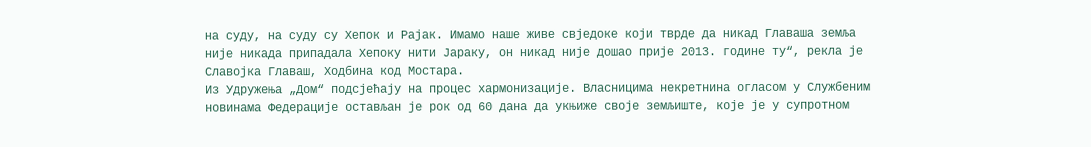на суду, на суду су Хепок и Рајак. Имамо наше живе свједоке који тврде да никад Главаша земља није никада припадала Хепоку нити Јараку, он никад није дошао прије 2013. године ту“, рекла је Славojкa Главаш, Ходбина код Мостара.
Из Удружења „Дом“ подсјећају на процес хармонизације. Власницима некретнина огласом у Службеним новинама Федерације остављан је рок од 60 дана да укњиже своје земљиште, које је у супротном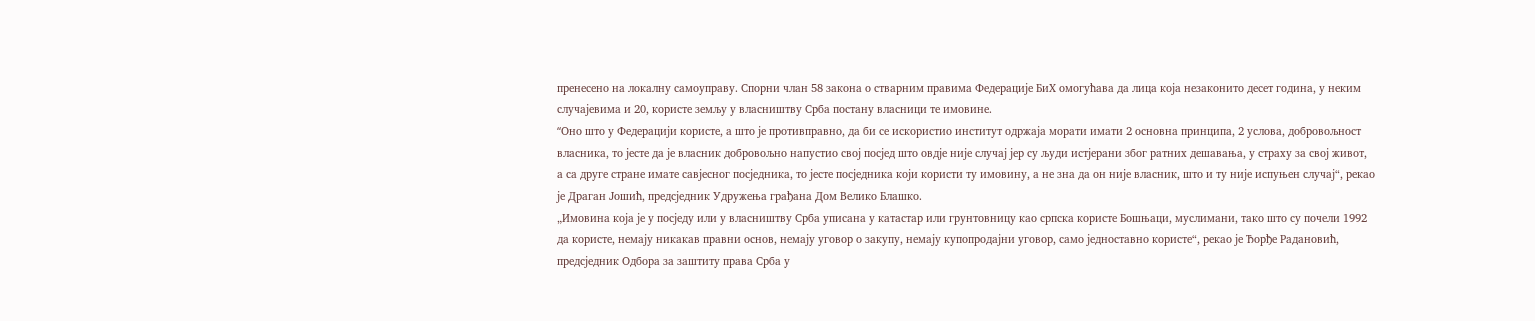пренесено на локалну самоуправу. Спорни члан 58 закона о стварним правима Федерације БиХ омогућава да лица која незаконито десет година, у неким случајевима и 20, користе земљу у власништву Срба постану власници те имовине.
“Oно што у Федерацији користе, а што је противправно, да би се искористио институт одржаја морати имати 2 основна принципа, 2 услова, добровољност власника, то јесте да је власник добровољно напустио свој посјед што овдје није случај јер су људи истјерани због ратних дешавања, у страху за свој живот, а са друге стране имате савјесног посједника, то јесте посједника који користи ту имовину, а не зна да он није власник, што и ту није испуњен случај“, рекао је Драган Јошић, предсједник Удружења грађана Дом Велико Блашко.
„Имовина која је у посједу или у власништву Срба уписана у катастар или грунтовницу као српска користе Бошњаци, муслимани, тако што су почели 1992 да користе, немају никакав правни основ, немају уговор о закупу, немају купопродајни уговор, само једноставно користе“, рекао је Ђорђе Радановић, предсједник Одбора за заштиту права Срба у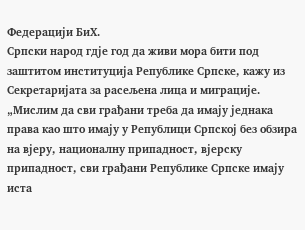Федерацији БиХ.
Српски народ гдје год да живи мора бити под заштитом институција Републике Српске, кажу из Секретаријата за расељена лица и миграције.
„Мислим да сви грађани треба да имају једнака права као што имају у Републици Српској без обзира на вјеру, националну припадност, вјерску припадност, сви грађани Републике Српске имају иста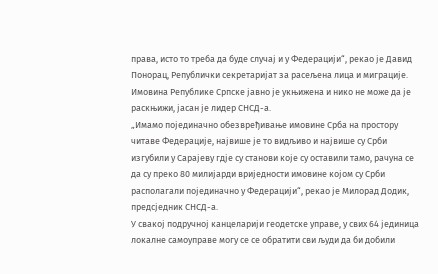права, исто то треба да буде случај и у Федерацији“, рекао је Давид Понорац, Републички секретаријат за расељена лица и миграције.
Имовина Републике Српске јавно је укњижена и нико не може да је раскњижи, јасан је лидер СНСД-а.
„Имамо појединачно обезвређивање имовине Срба на простору читаве Федерације, највише је то видљиво и највише су Срби изгубили у Сарајеву гдје су станови које су оставили тамо, рачуна се да су преко 80 милијарди вриједности имовине којом су Срби располагали појединачно у Федерацији“, рекао је Милорад Додик, предсједник СНСД-а.
У свакој подручној канцеларији геодетске управе, у свих 64 јединица локалне самоуправе могу се се обратити сви људи да би добили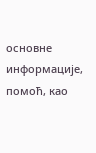основне информације, помоћ, као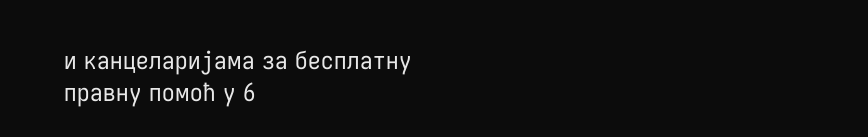и канцеларијама за бесплатну правну помоћ у 6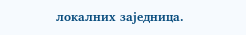локалних заједница.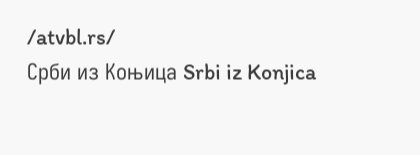/atvbl.rs/
Срби из Коњица Srbi iz Konjica